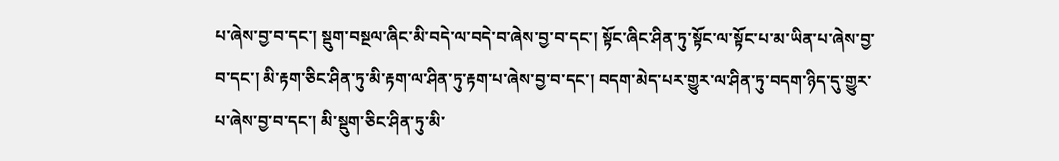པ་ཞེས་བྱ་བ་དང་། སྡུག་བསྔལ་ཞིང་མི་བདེ་ལ་བདེ་བ་ཞེས་བྱ་བ་དང་། སྟོང་ཞིང་ཤིན་ཏུ་སྟོང་ལ་སྟོང་པ་མ་ཡིན་པ་ཞེས་བྱ་བ་དང་། མི་རྟག་ཅིང་ཤིན་ཏུ་མི་རྟག་ལ་ཤིན་ཏུ་རྟག་པ་ཞེས་བྱ་བ་དང་། བདག་མེད་པར་གྱུར་ལ་ཤིན་ཏུ་བདག་ཉིད་དུ་གྱུར་པ་ཞེས་བྱ་བ་དང་། མི་སྡུག་ཅིང་ཤིན་ཏུ་མི་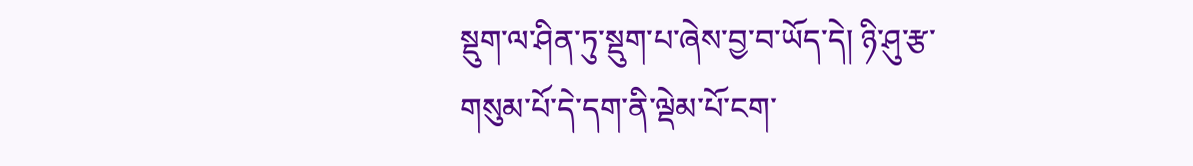སྡུག་ལ་ཤིན་ཏུ་སྡུག་པ་ཞེས་བྱ་བ་ཡོད་དེ། ཉི་ཤུ་རྩ་གསུམ་པོ་དེ་དག་ནི་ལྡེམ་པོ་ངག་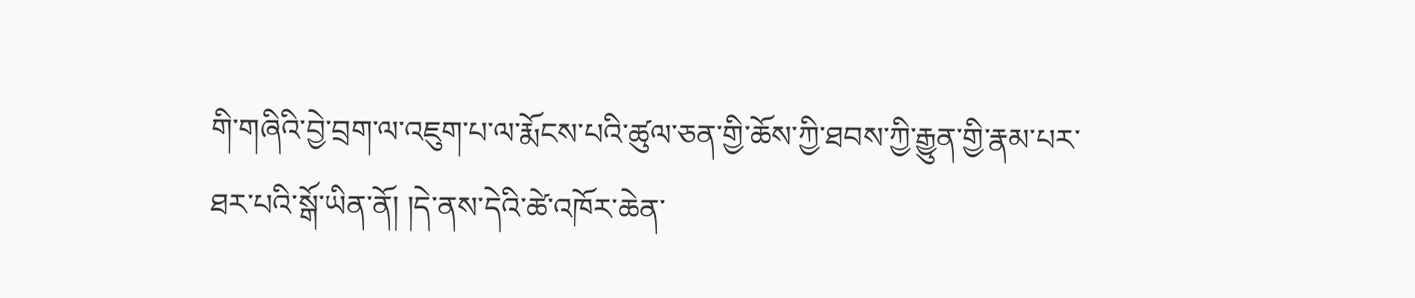གི་གཞིའི་བྱེ་བྲག་ལ་འཇུག་པ་ལ་རྨོངས་པའི་ཚུལ་ཅན་གྱི་ཆོས་ཀྱི་ཐབས་ཀྱི་རྒྱུན་གྱི་རྣམ་པར་ཐར་པའི་སྒོ་ཡིན་ནོ། །དེ་ནས་དེའི་ཚེ་འཁོར་ཆེན་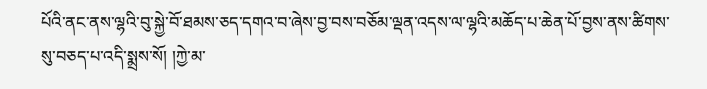པོའི་ནང་ནས་ལྷའི་བུ་སྐྱེ་བོ་ཐམས་ཅད་དགའ་བ་ཞེས་བྱ་བས་བཅོམ་ལྡན་འདས་ལ་ལྷའི་མཆོད་པ་ཆེན་པོ་བྱས་ནས་ཚིགས་སུ་བཅད་པ་འདི་སྨྲས་སོ། །ཀྱེ་མ་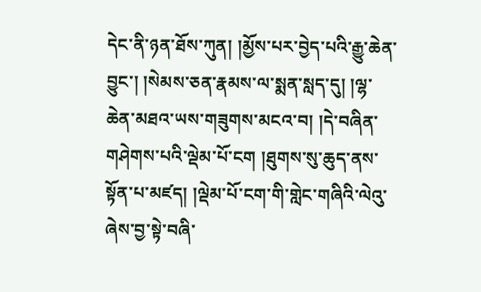དེང་ནི་ཉན་ཐོས་ཀུན། །མྱོས་པར་བྱེད་པའི་རྒྱུ་ཆེན་བྱུང་། །སེམས་ཅན་རྣམས་ལ་སྨན་སླད་དུ། །ལྷ་ཆེན་མཐའ་ཡས་གཟུགས་མངའ་བ། །དེ་བཞིན་གཤེགས་པའི་ལྡེམ་པོ་ངག །ཐུགས་སུ་ཆུད་ནས་སྟོན་པ་མཛད། །ལྡེམ་པོ་ངག་གི་གླེང་གཞིའི་ལེའུ་ཞེས་བྱ་སྟེ་བཞི་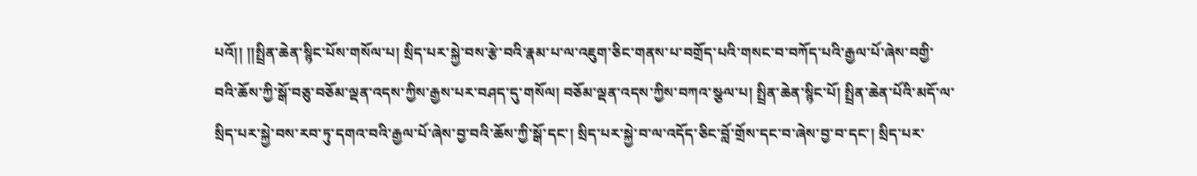པའོ།། །།སྤྲིན་ཆེན་སྙིང་པོས་གསོལ་པ། སྲིད་པར་སྐྱེ་བས་རྩེ་བའི་རྣམ་པ་ལ་འཇུག་ཅིང་གནས་པ་བགྲོད་པའི་གསང་བ་བཀོད་པའི་རྒྱལ་པོ་ཞེས་བགྱི་བའི་ཆོས་ཀྱི་སྒོ་བཅུ་བཅོམ་ལྡན་འདས་ཀྱིས་རྒྱས་པར་བཤད་དུ་གསོལ། བཅོམ་ལྡན་འདས་ཀྱིས་བཀའ་སྩལ་པ། སྤྲིན་ཆེན་སྙིང་པོ། སྤྲིན་ཆེན་པོའི་མདོ་ལ་སྲིད་པར་སྐྱེ་བས་རབ་ཏུ་དགའ་བའི་རྒྱལ་པོ་ཞེས་བྱ་བའི་ཆོས་ཀྱི་སྒོ་དང་། སྲིད་པར་སྐྱེ་བ་ལ་འདོད་ཅིང་བློ་གྲོས་དང་བ་ཞེས་བྱ་བ་དང་། སྲིད་པར་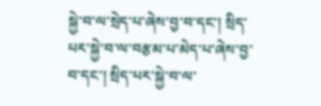སྐྱེ་བ་ལ་སྲེད་པ་ཞེས་བྱ་བ་དང་། སྲིད་པར་སྐྱེ་བ་ལ་བརྩམ་པ་མེད་པ་ཞེས་བྱ་བ་དང་། སྲིད་པར་སྐྱེ་བ་ལ་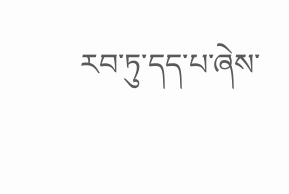རབ་ཏུ་དད་པ་ཞེས་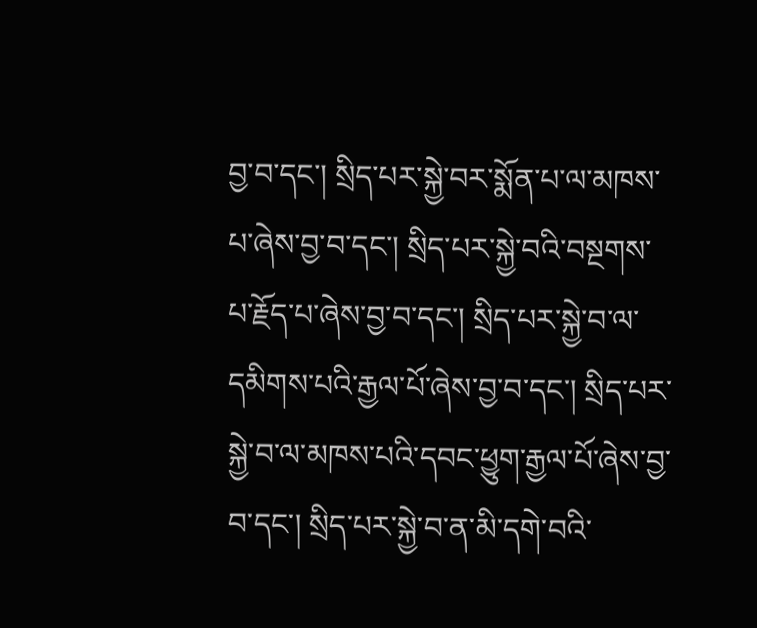བྱ་བ་དང་། སྲིད་པར་སྐྱེ་བར་སྨོན་པ་ལ་མཁས་པ་ཞེས་བྱ་བ་དང་། སྲིད་པར་སྐྱེ་བའི་བསྔགས་པ་རྗོད་པ་ཞེས་བྱ་བ་དང་། སྲིད་པར་སྐྱེ་བ་ལ་དམིགས་པའི་རྒྱལ་པོ་ཞེས་བྱ་བ་དང་། སྲིད་པར་སྐྱེ་བ་ལ་མཁས་པའི་དབང་ཕྱུག་རྒྱལ་པོ་ཞེས་བྱ་བ་དང་། སྲིད་པར་སྐྱེ་བ་ན་མི་དགེ་བའི་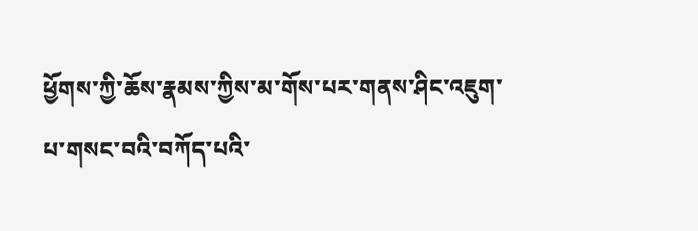ཕྱོགས་ཀྱི་ཆོས་རྣམས་ཀྱིས་མ་གོས་པར་གནས་ཤིང་འཇུག་པ་གསང་བའི་བཀོད་པའི་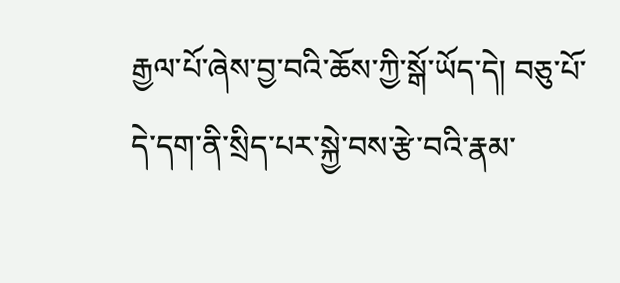རྒྱལ་པོ་ཞེས་བྱ་བའི་ཆོས་ཀྱི་སྒོ་ཡོད་དེ། བཅུ་པོ་དེ་དག་ནི་སྲིད་པར་སྐྱེ་བས་རྩེ་བའི་རྣམ་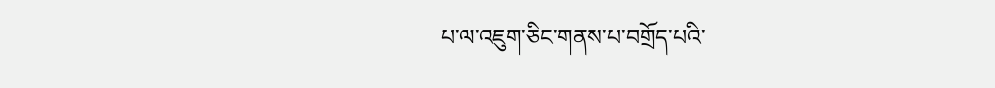པ་ལ་འཇུག་ཅིང་གནས་པ་བགྲོད་པའི་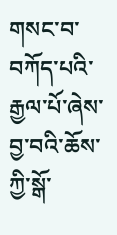གསང་བ་བཀོད་པའི་རྒྱལ་པོ་ཞེས་བྱ་བའི་ཆོས་ཀྱི་སྒོ་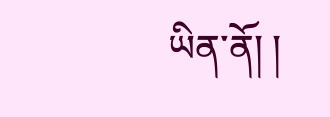ཡིན་ནོ། །